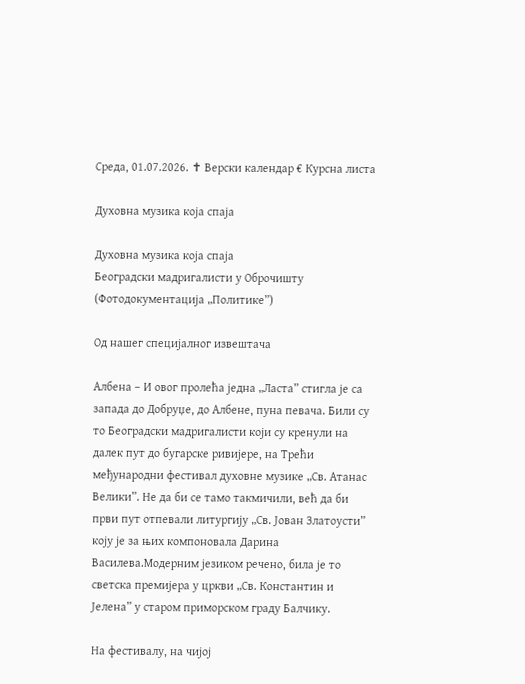Среда, 01.07.2026. ✝ Верски календар € Курсна листа

Духовна музика која спаја

Духовна музика која спаја
Београдски мадригалисти у Оброчишту (Фотодокументација „Политике”)

Од нашег специјалног извештача

Албена – И овог пролећа једна „Ласта” стигла је са запада до Добруџе, до Албене, пуна певача. Били су то Београдски мадригалисти који су кренули на далек пут до бугарске ривијере, на Трећи међународни фестивал духовне музике „Св. Атанас Велики”. Не да би се тамо такмичили, већ да би први пут отпевали литургију „Св. Јован Златоусти” коју је за њих компоновала Дарина Василева.Модерним језиком речено, била је то светска премијера у цркви „Св. Константин и Јелена” у старом приморском граду Балчику.

На фестивалу, на чијој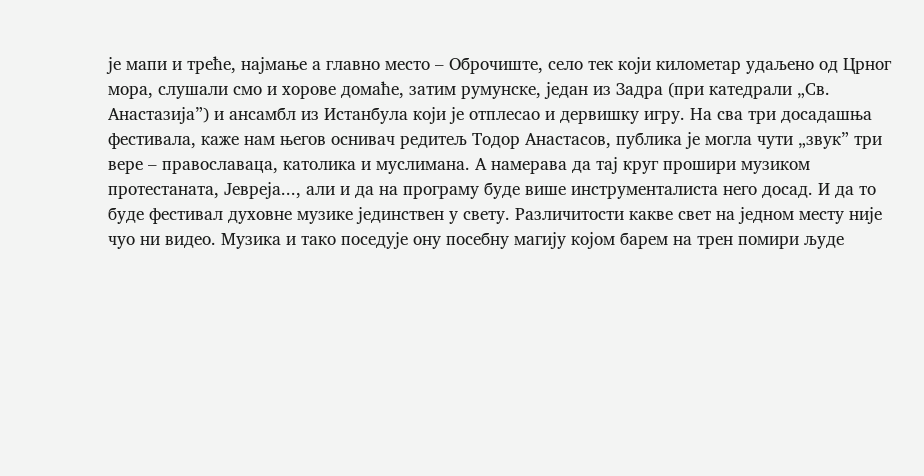је мапи и треће, најмање а главно место – Оброчиште, село тек који километар удаљено од Црног мора, слушали смо и хорове домаће, затим румунске, један из Задра (при катедрали „Св. Анастазија”) и ансамбл из Истанбула који је отплесао и дервишку игру. На сва три досадашња фестивала, каже нам његов оснивач редитељ Тодор Анастасов, публика је могла чути „звук” три вере – православаца, католика и муслимана. А намерава да тај круг прошири музиком протестаната, Јевреја..., али и да на програму буде више инструменталиста него досад. И да то буде фестивал духовне музике јединствен у свету. Различитости какве свет на једном месту није чуо ни видео. Музика и тако поседује ону посебну магију којом барем на трен помири људе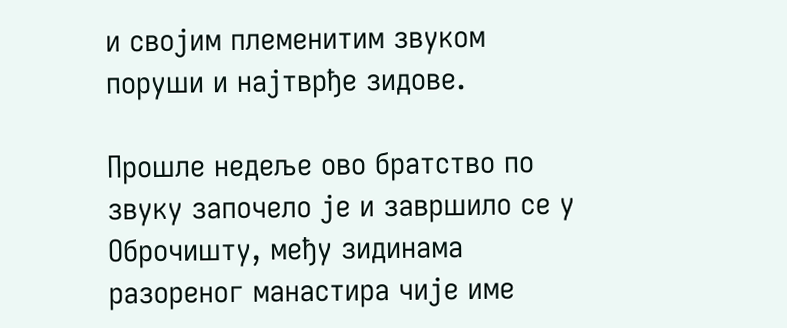и својим племенитим звуком поруши и најтврђе зидове.

Прошле недеље ово братство по звуку започело је и завршило се у Оброчишту, међу зидинама разореног манастира чије име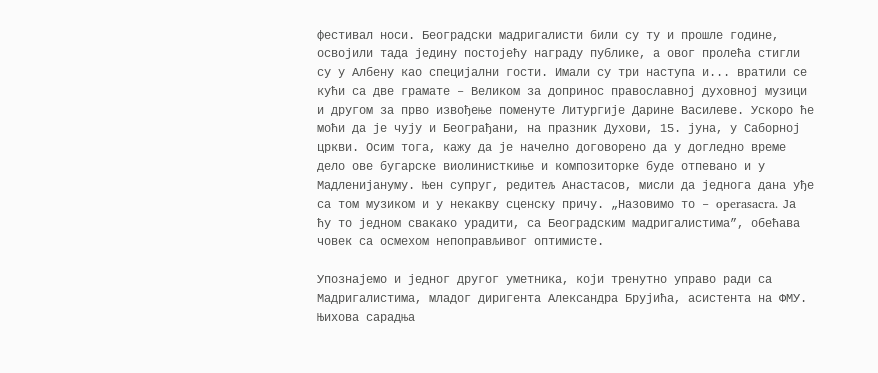фестивал носи. Београдски мадригалисти били су ту и прошле године, освојили тада једину постојећу награду публике, а овог пролећа стигли су у Албену као специјални гости. Имали су три наступа и... вратили се кући са две грамате – Великом за допринос православној духовној музици и другом за прво извођење поменуте Литургије Дарине Василеве. Ускоро ће моћи да је чују и Београђани, на празник Духови, 15. јуна, у Саборној цркви. Осим тога, кажу да је начелно договорено да у догледно време дело ове бугарске виолинисткиње и композиторке буде отпевано и у Мадленијануму. Њен супруг, редитељ Анастасов, мисли да једнога дана уђе са том музиком и у некакву сценску причу. „Назoвимо то – operasacra. Ја ћу то једном свакако урадити, са Београдским мадригалистима”, обећава човек са осмехом непоправљивог оптимисте.

Упознајемо и једног другог уметника, који тренутно управо ради са Мадригалистима, младог диригента Александра Брујића, асистента на ФМУ. Њихова сарадња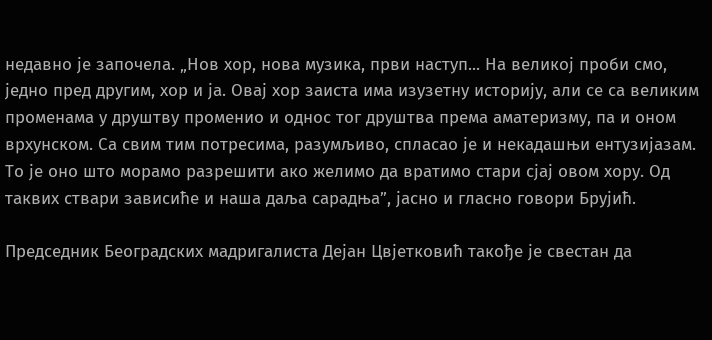недавно је започела. „Нов хор, нова музика, први наступ... На великој проби смо, једно пред другим, хор и ја. Овај хор заиста има изузетну историју, али се са великим променама у друштву променио и однос тог друштва према аматеризму, па и оном врхунском. Са свим тим потресима, разумљиво, спласао је и некадашњи ентузијазам. То је оно што морамо разрешити ако желимо да вратимо стари сјај овом хору. Од таквих ствари зависиће и наша даља сарадња”, јасно и гласно говори Брујић.

Председник Београдских мадригалиста Дејан Цвјетковић такође је свестан да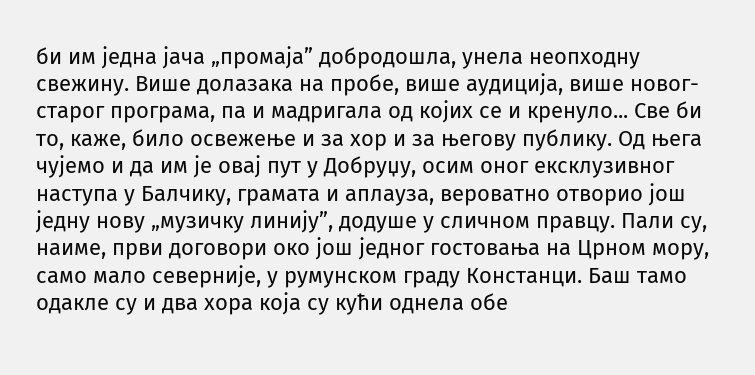би им једна јача „промаја” добродошла, унела неопходну свежину. Више долазака на пробе, више аудиција, више новог-старог програма, па и мадригала од којих се и кренуло... Све би то, каже, било освежење и за хор и за његову публику. Од њега чујемо и да им је овај пут у Добруџу, осим оног ексклузивног наступа у Балчику, грамата и аплауза, вероватно отворио још једну нову „музичку линију”, додуше у сличном правцу. Пали су, наиме, први договори око још једног гостовања на Црном мору, само мало северније, у румунском граду Констанци. Баш тамо одакле су и два хора која су кући однела обе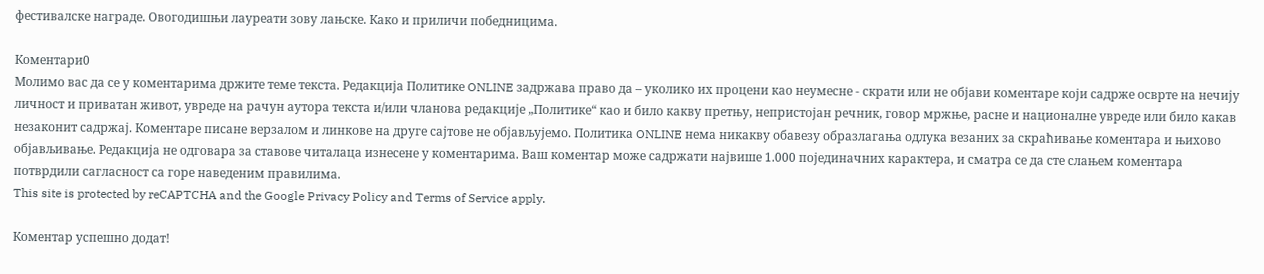фестивалске награде. Овогодишњи лауреати зову лањске. Како и приличи победницима.

Коментари0
Молимо вас да се у коментарима држите теме текста. Редакција Политике ONLINE задржава право да – уколико их процени као неумесне - скрати или не објави коментаре који садрже осврте на нечију личност и приватан живот, увреде на рачун аутора текста и/или чланова редакције „Политике“ као и било какву претњу, непристојан речник, говор мржње, расне и националне увреде или било какав незаконит садржај. Коментаре писане верзалом и линкове на друге сајтове не објављујемо. Политика ONLINE нема никакву обавезу образлагања одлука везаних за скраћивање коментара и њихово објављивање. Редакција не одговара за ставове читалаца изнесене у коментарима. Ваш коментар може садржати највише 1.000 појединачних карактера, и сматра се да сте слањем коментара потврдили сагласност са горе наведеним правилима.
This site is protected by reCAPTCHA and the Google Privacy Policy and Terms of Service apply.

Комeнтар успeшно додат!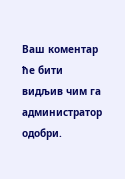Ваш комeнтар ћe бити видљив чим га администратор одобри.